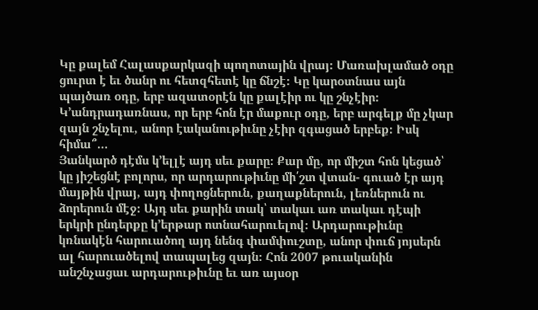Կը քալեմ Հալասքարկազի պողոտային վրայ։ Մառախլամած օդը ցուրտ է եւ ծանր ու հետզհետէ կը ճնշէ։ Կը կարօտնաս այն պայծառ օդը, երբ ազատօրէն կը քալէիր ու կը շնչէիր։ Կ՚անդրադառնաս, որ երբ հոն էր մաքուր օդը, երբ արգելք մը չկար զայն շնչելու, անոր էականութիւնը չէիր զգացած երբեք։ Իսկ հիմա՞…
Յանկարծ դէմս կ՚ելլէ այդ սեւ քարը։ Քար մը, որ միշտ հոն կեցած՝ կը յիշեցնէ բոլորս, որ արդարութիւնը մի՛շտ վտան- գուած էր այդ մայթին վրայ, այդ փողոցներուն, քաղաքներուն, լեռներուն ու ձորերուն մէջ։ Այդ սեւ քարին տակ՝ տակաւ առ տակաւ դէպի երկրի ընդերքը կ՚երթար ոտնահարուելով։ Արդարութիւնը կռնակէն հարուածող այդ նենգ փամփուշտը, անոր փուճ յոյսերն ալ հարուածելով տապալեց զայն։ Հոն 2007 թուականին անշնչացաւ արդարութիւնը եւ առ այսօր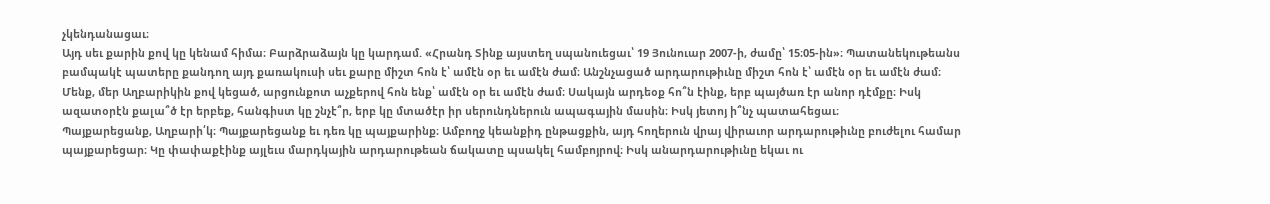չկենդանացաւ։
Այդ սեւ քարին քով կը կենամ հիմա։ Բարձրաձայն կը կարդամ. «Հրանդ Տինք այստեղ սպանուեցաւ՝ 19 Յունուար 2007-ի, ժամը՝ 15։05-ին»։ Պատանեկութեանս բամպակէ պատերը քանդող այդ քառակուսի սեւ քարը միշտ հոն է՝ ամէն օր եւ ամէն ժամ։ Անշնչացած արդարութիւնը միշտ հոն է՝ ամէն օր եւ ամէն ժամ։ Մենք, մեր Աղբարիկին քով կեցած, արցունքոտ աչքերով հոն ենք՝ ամէն օր եւ ամէն ժամ։ Սակայն արդեօք հո՞ն էինք, երբ պայծառ էր անոր դէմքը։ Իսկ ազատօրէն քալա՞ծ էր երբեք, հանգիստ կը շնչէ՞ր, երբ կը մտածէր իր սերունդներուն ապագային մասին։ Իսկ յետոյ ի՞նչ պատահեցաւ։
Պայքարեցանք, Աղբարի՛կ։ Պայքարեցանք եւ դեռ կը պայքարինք։ Ամբողջ կեանքիդ ընթացքին, այդ հողերուն վրայ վիրաւոր արդարութիւնը բուժելու համար պայքարեցար։ Կը փափաքէինք այլեւս մարդկային արդարութեան ճակատը պսակել համբոյրով։ Իսկ անարդարութիւնը եկաւ ու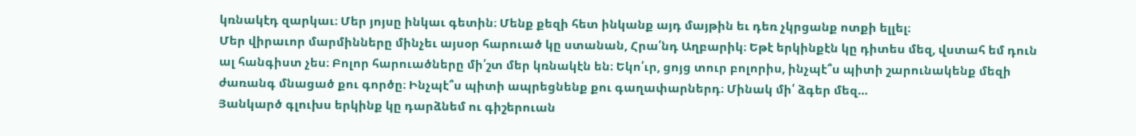կռնակէդ զարկաւ։ Մեր յոյսը ինկաւ գետին։ Մենք քեզի հետ ինկանք այդ մայթին եւ դեռ չկրցանք ոտքի ելլել։
Մեր վիրաւոր մարմինները մինչեւ այսօր հարուած կը ստանան, Հրա՛նդ Աղբարիկ։ Եթէ երկինքէն կը դիտես մեզ, վստահ եմ դուն ալ հանգիստ չես։ Բոլոր հարուածները մի՛շտ մեր կռնակէն են։ Եկո՛ւր, ցոյց տուր բոլորիս, ինչպէ՞ս պիտի շարունակենք մեզի ժառանգ մնացած քու գործը։ Ինչպէ՞ս պիտի ապրեցնենք քու գաղափարներդ։ Մինակ մի՛ ձգեր մեզ…
Յանկարծ գլուխս երկինք կը դարձնեմ ու գիշերուան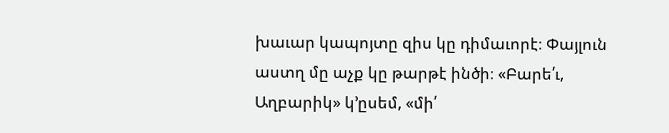խաւար կապոյտը զիս կը դիմաւորէ։ Փայլուն աստղ մը աչք կը թարթէ ինծի։ «Բարե՛ւ, Աղբարիկ» կ՚ըսեմ, «մի՛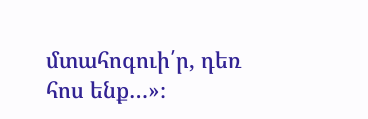մտահոգուի՛ր, դեռ հոս ենք…»։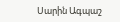Սարին Ագպաշ